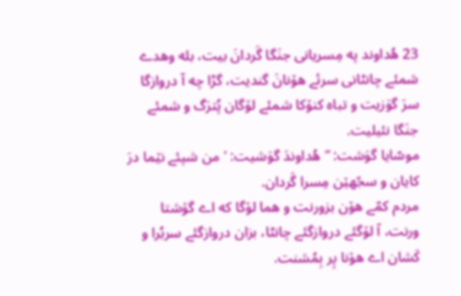23 هُداوند په مِسریانی جنَگا گَردانَ بیت، بله وهدے شمئے چانٹانی سرئے هۆنانَ گندیت، گڑا چه آ دروازگا سرَ گوَزیت و تباه کنۆکا شمئے لۆگان پُترَگ و شمئے جنَگا نئیلیت.
موسّایا گوَشت: ”هُداوندَ گوَشیت: ’من شپئے نێما درَ کایان و سجّهێن مِسرا گَردان.
مردم کمّے هۆن بزورنت و هما لۆگا که اے گۆشتا ورنت، آ لۆگئے دروازگئے چانٹا، بزان دروازگئے سربُرا و کَشان اے هۆنا پِر بِمُشنت.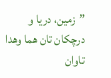”زمین، دریا و درچکان تان هما وهدا تاوان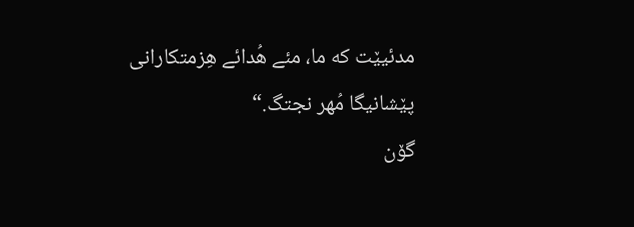مدئیێت که ما، مئے هُدائے هِزمتکارانی پێشانیگا مُهر نجتگ.“
گۆن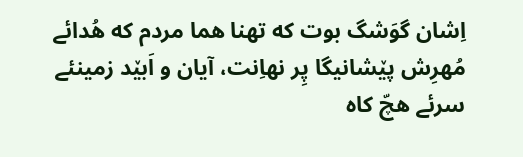اِشان گوَشگ بوت که تهنا هما مردم که هُدائے مُهرِش پێشانیگا پِر نهاِنت، آیان و اَبێد زمینئے سرئے هچّ کاه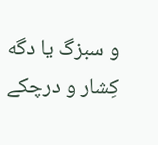و سبزگ یا دگه کِشار و درچکے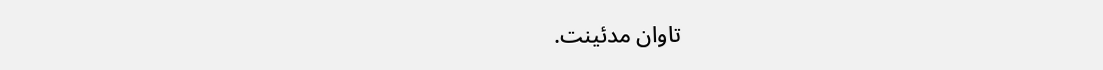تاوان مدئینت.